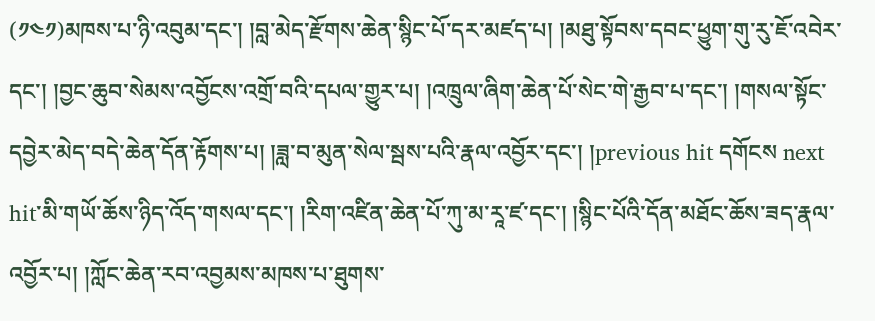(༡༤༡)མཁས་པ་ཉི་འབུམ་དང་། །བླ་མེད་རྫོགས་ཆེན་སྙིང་པོ་དར་མཛད་པ། །མཐུ་སྟོབས་དབང་ཕྱུག་གུ་རུ་ཇོ་འབེར་དང་། །བྱང་ཆུབ་སེམས་འབྱོངས་འགྲོ་བའི་དཔལ་གྱུར་པ། །འཁྲུལ་ཞིག་ཆེན་པོ་སེང་གེ་རྒྱབ་པ་དང་། །གསལ་སྟོང་དབྱེར་མེད་བདེ་ཆེན་དོན་རྟོགས་པ། །ཟླ་བ་མུན་སེལ་སྦས་པའི་རྣལ་འབྱོར་དང་། །previous hit དགོངས next hit་མི་གཡོ་ཆོས་ཉིད་འོད་གསལ་དང་། །རིག་འཛིན་ཆེན་པོ་ཀུ་མ་རཱ་ཛ་དང་། །སྙིང་པོའི་དོན་མཐོང་ཆོས་ཟད་རྣལ་འབྱོར་པ། །ཀློང་ཆེན་རབ་འབྱམས་མཁས་པ་ཐུགས་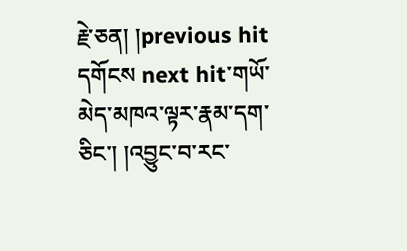རྗེ་ཅན། །previous hit དགོངས next hit་གཡོ་མེད་མཁའ་ལྟར་རྣམ་དག་ཅིང་། །འབྱུང་བ་རང་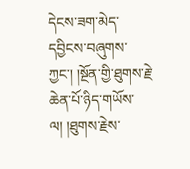དེངས་ཟག་མེད་དབྱིངས་བཞུགས་ཀྱང་། །སྔོན་གྱི་ཐུགས་རྗེ་ཆེན་པོ་ཉིད་གཡོས་ལ། །ཐུགས་རྗེས་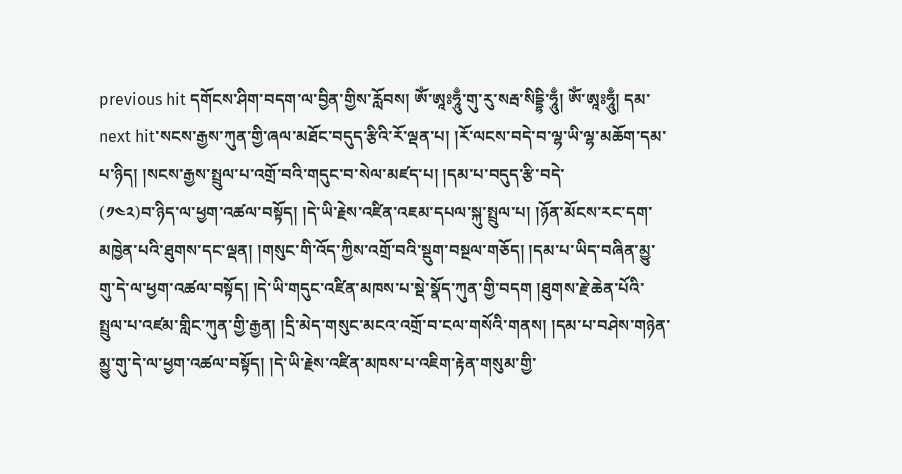previous hit དགོངས་ཤིག་བདག་ལ་བྱིན་གྱིས་རློབས། ཨོཾ་ཨཱཿཧཱུྃ་གུ་རུ་སརྦ་སིདྡྷི་ཧཱུྃ། ཨོཾ་ཨཱཿཧཱུྃ། དམ་ next hit་སངས་རྒྱས་ཀུན་གྱི་ཞལ་མཐོང་བདུད་རྩིའི་རོ་ལྡན་པ། །རོ་ལངས་བདེ་བ་ལྷ་ཡི་ལྷ་མཆོག་དམ་པ་ཉིད། །སངས་རྒྱས་སྤྲུལ་པ་འགྲོ་བའི་གདུང་བ་སེལ་མཛད་པ། །དམ་པ་བདུད་རྩི་བདེ་
(༡༤༢)བ་ཉིད་ལ་ཕྱག་འཚལ་བསྟོད། །དེ་ཡི་རྗེས་འཛིན་འཇམ་དཔལ་སྐུ་སྤྲུལ་པ། །ཉོན་མོངས་རང་དག་མཁྱེན་པའི་ཐུགས་དང་ལྡན། །གསུང་གི་འོད་ཀྱིས་འགྲོ་བའི་སྡུག་བསྔལ་གཅོད། །དམ་པ་ཡིད་བཞིན་མྱུ་གུ་དེ་ལ་ཕྱག་འཚལ་བསྟོད། །དེ་ཡི་གདུང་འཛིན་མཁས་པ་སྡེ་སྣོད་ཀུན་གྱི་བདག །ཐུགས་རྗེ་ཆེན་པོའི་སྤྲུལ་པ་འཛམ་གླིང་ཀུན་གྱི་རྒྱན། །དྲི་མེད་གསུང་མངའ་འགྲོ་བ་ངལ་གསོའི་གནས། །དམ་པ་བཤེས་གཉེན་མྱུ་གུ་དེ་ལ་ཕྱག་འཚལ་བསྟོད། །དེ་ཡི་རྗེས་འཛིན་མཁས་པ་འཇིག་རྟེན་གསུམ་གྱི་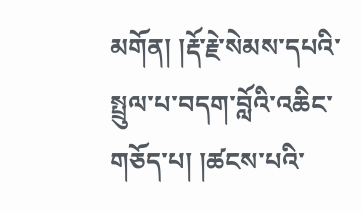མགོན། །རྡོ་རྗེ་སེམས་དཔའི་སྤྲུལ་པ་བདག་བློའི་འཆིང་གཅོད་པ། །ཚངས་པའི་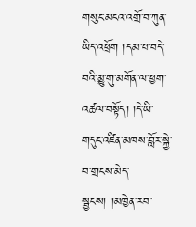གསུང་མངའ་འགྲོ་བ་ཀུན་ཡིད་འཕྲོག །དམ་པ་བདེ་བའི་མྱུ་གུ་མགོན་ལ་ཕྱག་འཚལ་བསྟོད། །དེ་ཡི་གདུང་འཛིན་མཁས་བློར་སྐྱེ་བ་གྲངས་མེད་སྦྱངས། །མཁྱེན་རབ་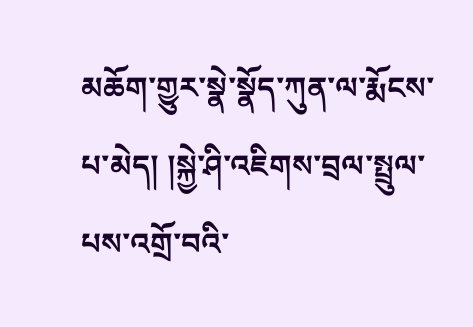མཆོག་གྱུར་སྣེ་སྣོད་ཀུན་ལ་རྨོངས་པ་མེད། །སྐྱེ་ཤི་འཇིགས་བྲལ་སྤྲུལ་པས་འགྲོ་བའི་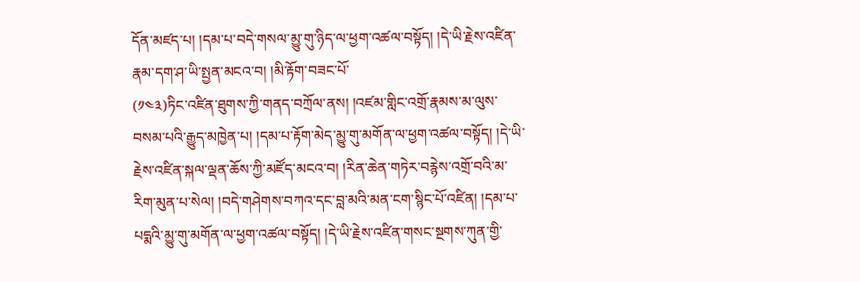དོན་མཛད་པ། །དམ་པ་བདེ་གསལ་མྱུ་གུ་ཉིད་ལ་ཕྱག་འཚལ་བསྟོད། །དེ་ཡི་རྗེས་འཛིན་རྣམ་དག་ཤ་ཡི་སྤྱན་མངའ་བ། །མི་རྟོག་བཟང་པོ་
(༡༤༣)ཏིང་འཛིན་ཐུགས་ཀྱི་གནད་བཀྲོལ་ནས། །འཛམ་གླིང་འགྲོ་རྣམས་མ་ལུས་བསམ་པའི་རྒྱུད་མཁྱེན་པ། །དམ་པ་རྟོག་མེད་མྱུ་གུ་མགོན་ལ་ཕྱག་འཚལ་བསྟོད། །དེ་ཡི་རྗེས་འཛིན་སྐལ་ལྡན་ཆོས་ཀྱི་མཛོད་མངའ་བ། །རིན་ཆེན་གཏེར་བརྙེས་འགྲོ་བའི་མ་རིག་མུན་པ་སེལ། །བདེ་གཤེགས་བཀའ་དང་བླ་མའི་མན་ངག་སྙིང་པོ་འཛིན། །དམ་པ་པདྨའི་མྱུ་གུ་མགོན་ལ་ཕྱག་འཚལ་བསྟོད། །དེ་ཡི་རྗེས་འཛིན་གསང་སྔགས་ཀུན་གྱི་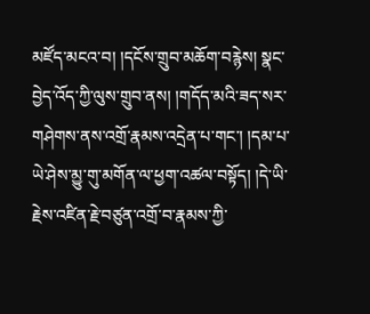མཛོད་མངའ་བ། །དངོས་གྲུབ་མཆོག་བརྙེས། སྣང་བྱེད་འོད་ཀྱི་ལུས་གྲུབ་ནས། །གདོད་མའི་ཟད་སར་གཤེགས་ནས་འགྲོ་རྣམས་འདྲེན་པ་གང་། །དམ་པ་ཡེ་ཤེས་མྱུ་གུ་མགོན་ལ་ཕྱག་འཚལ་བསྟོད། །དེ་ཡི་རྗེས་འཛིན་རྗེ་བཙུན་འགྲོ་བ་རྣམས་ཀྱི་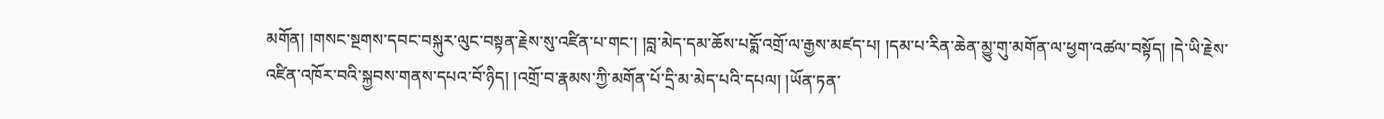མགོན། །གསང་སྔགས་དབང་བསྐུར་ལུང་བསྟན་རྗེས་སུ་འཛིན་པ་གང་། །བླ་མེད་དམ་ཆོས་པདྨོ་འགྲོ་ལ་རྒྱས་མཛད་པ། །དམ་པ་རིན་ཆེན་མྱུ་གུ་མགོན་ལ་ཕྱག་འཚལ་བསྟོད། །དེ་ཡི་རྗེས་འཛིན་འཁོར་བའི་སྐྱབས་གནས་དཔའ་བོ་ཉིད། །འགྲོ་བ་རྣམས་ཀྱི་མགོན་པོ་དྲི་མ་མེད་པའི་དཔལ། །ཡོན་ཏན་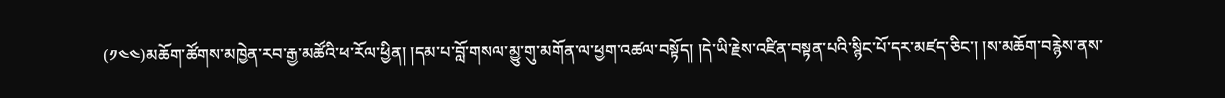(༡༤༤)མཆོག་ཚོགས་མཁྱེན་རབ་རྒྱ་མཚོའི་ཕ་རོལ་ཕྱིན། །དམ་པ་བློ་གསལ་མྱུ་གུ་མགོན་ལ་ཕྱག་འཚལ་བསྟོད། །དེ་ཡི་རྗེས་འཛིན་བསྟན་པའི་སྙིང་པོ་དར་མཛད་ཅིང་། །ས་མཆོག་བརྙེས་ནས་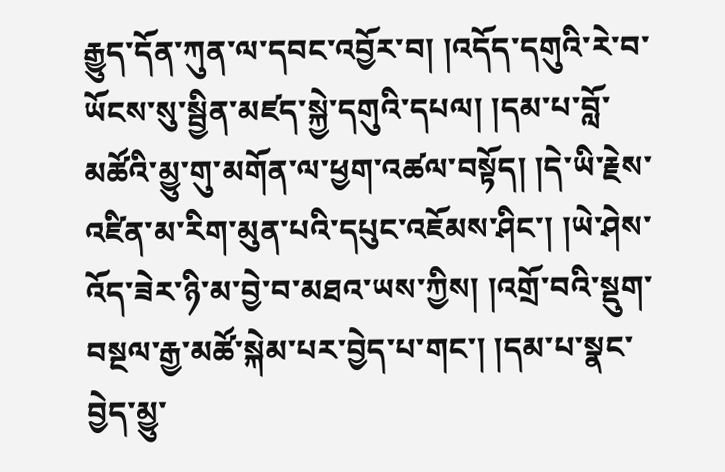རྒྱུད་དོན་ཀུན་ལ་དབང་འབྱོར་བ། །འདོད་དགུའི་རེ་བ་ཡོངས་སུ་སྦྱིན་མཛད་སྐྱེ་དགུའི་དཔལ། །དམ་པ་བློ་མཚོའི་མྱུ་གུ་མགོན་ལ་ཕྱག་འཚལ་བསྟོད། །དེ་ཡི་རྗེས་འཛིན་མ་རིག་མུན་པའི་དཔུང་འཇོམས་ཤིང་། །ཡེ་ཤེས་འོད་ཟེར་ཉི་མ་བྱེ་བ་མཐའ་ཡས་ཀྱིས། །འགྲོ་བའི་སྡུག་བསྔལ་རྒྱ་མཚོ་སྐེམ་པར་བྱེད་པ་གང་། །དམ་པ་སྣང་བྱེད་མྱུ་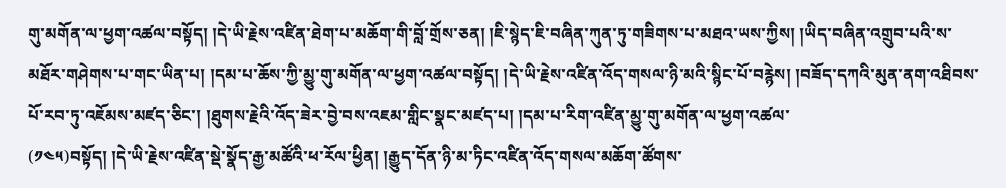གུ་མགོན་ལ་ཕྱག་འཚལ་བསྟོད། །དེ་ཡི་རྗེས་འཛིན་ཐེག་པ་མཆོག་གི་བློ་གྲོས་ཅན། །ཇི་སྙེད་ཇི་བཞིན་ཀུན་ཏུ་གཟིགས་པ་མཐའ་ཡས་ཀྱིས། །ཡིད་བཞིན་འགྲུབ་པའི་ས་མཐོར་གཤེགས་པ་གང་ཡིན་པ། །དམ་པ་ཆོས་ཀྱི་མྱུ་གུ་མགོན་ལ་ཕྱག་འཚལ་བསྟོད། །དེ་ཡི་རྗེས་འཛིན་འོད་གསལ་ཉི་མའི་སྙིང་པོ་བརྙེས། །བཟོད་དཀའི་མུན་ནག་འཐིབས་པོ་རབ་ཏུ་འཇོམས་མཛད་ཅིང་། །ཐུགས་རྗེའི་འོད་ཟེར་བྱེ་བས་འཇམ་གླིང་སྣང་མཛད་པ། །དམ་པ་རིག་འཛིན་མྱུ་གུ་མགོན་ལ་ཕྱག་འཚལ་
(༡༤༥)བསྟོད། །དེ་ཡི་རྗེས་འཛིན་སྡེ་སྣོད་རྒྱ་མཚོའི་ཕ་རོལ་ཕྱིན། །རྒྱུད་དོན་ཉི་མ་ཏིང་འཛིན་འོད་གསལ་མཆོག་ཚོགས་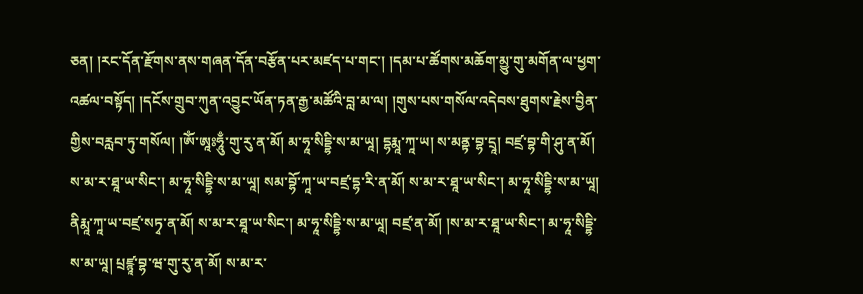ཅན། །རང་དོན་རྫོགས་ནས་གཞན་དོན་བརྩོན་པར་མཛད་པ་གང་། །དམ་པ་ཚོགས་མཆོག་མྱུ་གུ་མགོན་ལ་ཕྱག་འཚལ་བསྟོད། །དངོས་གྲུབ་ཀུན་འབྱུང་ཡོན་ཏན་རྒྱ་མཚོའི་བླ་མ་ལ། །གུས་པས་གསོལ་འདེབས་ཐུགས་རྗེས་བྱིན་གྱིས་བརླབ་ཏུ་གསོལ། །ཨོཾ་ཨཱཿཧཱུྃ་གུ་རུ་ན་མོ། མ་ཧཱ་སིདྡྷི་ས་མ་ཡཱ། དྷརྨཱ་ཀཱ་ཡ། ས་མནྟ་བྷ་དྲཱ། བཛྲ་བྷ་གི་ཤུ་ན་མོ། ས་མ་ར་ཐཱ་ཡ་སིང་། མ་ཧཱ་སིདྡྷི་ས་མ་ཡཱ། སམ་བྷོ་ཀཱ་ཡ་བཛྲ་དྷ་རི་ན་མོ། ས་མ་ར་ཐཱ་ཡ་སིང་། མ་ཧཱ་སིདྡྷི་ས་མ་ཡཱ། ནིརྨཱ་ཀཱ་ཡ་བཛྲ་སཏྭ་ན་མོ། ས་མ་ར་ཐཱ་ཡ་སིང་། མ་ཧཱ་སིདྡྷི་ས་མ་ཡཱ། བཛྲ་ན་མོ། །ས་མ་ར་ཐཱ་ཡ་སིང་། མ་ཧཱ་སིདྡྷི་ས་མ་ཡཱ། པྲཛྙཱ་བྷ་ཝ་གུ་རུ་ན་མོ། ས་མ་ར་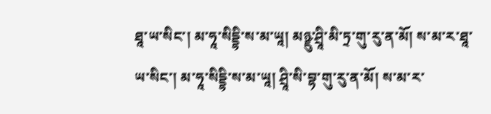ཐཱ་ཡ་སིང་། མ་ཧཱ་སིདྡྷི་ས་མ་ཡཱ། མཉྫུ་ཤྲཱི་མི་ཏྲ་གུ་རུ་ན་མོ། ས་མ་ར་ཐཱ་ཡ་སིང་། མ་ཧཱ་སིདྡྷི་ས་མ་ཡཱ། ཤྲཱི་སི་བྷ་གུ་རུ་ན་མོ། ས་མ་ར་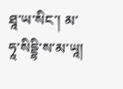ཐཱ་ཡ་སིང་། མ་ཧཱ་སིདྡྷི་ས་མ་ཡཱ།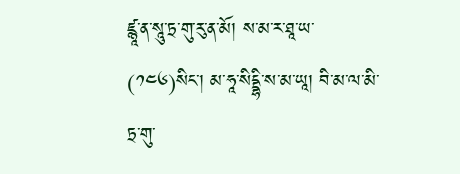ཛྙཱ་ན་སཱུ་ཏྲ་གུ་རུ་ན་མོ། ས་མ་ར་ཐཱ་ཡ་
(༡༤༦)སིང་། མ་ཧཱ་སིདྡྷི་ས་མ་ཡཱ། བི་མ་ལ་མི་ཏྲ་གུ་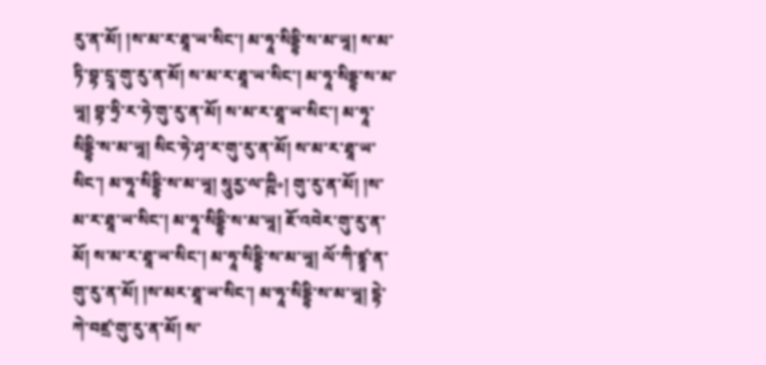རུ་ན་མོ། །ས་མ་ར་ཐཱ་ཡ་སིང་། མ་ཧཱ་སིདྡྷི་ས་མ་ཡཱ། ས་མ་ཏི་བྷ་དྲཱ་གུ་རུ་ན་མོ། ས་མ་ར་ཐཱ་ཡ་སིང་། མ་ཧཱ་སིདྡྷ་ས་མ་ཡཱ། བྷ་ཧྲི་ར་ཧེ་གུ་རུ་ན་མོ། ས་མ་ར་ཐཱ་ཡ་སིང་། མ་ཧཱ་སིདྡྷི་ས་མ་ཡཱ། སིང་ཧེ་ཤྭ་ར་གུ་རུ་ན་མོ། ས་མ་ར་ཐཱ་ཡ་སིང་། མ་ཧཱ་སིདྡྷི་ས་མ་ཡཱ། སཱུརྱ་ལ་ཀྵི༚། གུ་རུ་ན་མོ། །ས་མ་ར་ཐཱ་ཡ་སིང་། མ་ཧཱ་སིདྡྷི་ས་མ་ཡཱ། ཇོ་འབེར་གུ་རུ་ན་མོ། ས་མ་ར་ཐཱ་ཡ་སིང་། མ་ཧཱ་སིདྡྷི་ས་མ་ཡཱ། ལོ་ཀི་ཛྙཱ་ན་གུ་རུ་ན་མོ། །ས་མར་ཐཱ་ཡ་སིང་། མ་ཧཱ་སིདྡྷི་ས་མ་ཡཱ། དྷེ་ཀེ་བཛྲ་གུ་རུ་ན་མོ། ས་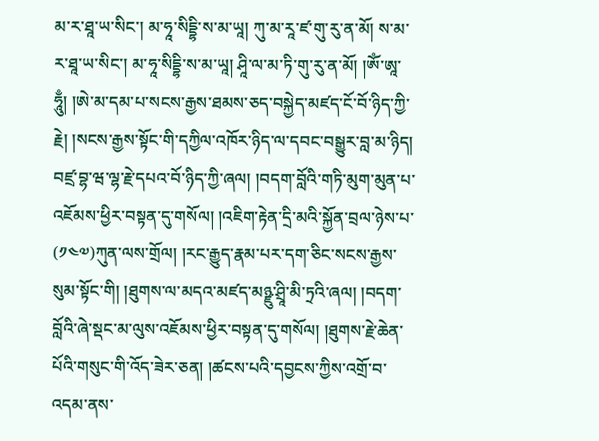མ་ར་ཐཱ་ཡ་སིང་། མ་ཧཱ་སིདྡྷི་ས་མ་ཡཱ། ཀུ་མ་རཱ་ཛ་གུ་རུ་ན་མོ། ས་མ་ར་ཐཱ་ཡ་སིང་། མ་ཧཱ་སིདྡྷི་ས་མ་ཡཱ། ཤཱི་ལ་མ་ཏི་གུ་རུ་ན་མོ། །ཨོཾ་ཨཱ་ཧཱུྃ། །ཨེ་མ་དམ་པ་སངས་རྒྱས་ཐམས་ཅད་བསྐྱེད་མཛད་ངོ་བོ་ཉིད་ཀྱི་རྗེ། །སངས་རྒྱས་སྟོང་གི་དཀྱིལ་འཁོར་ཉིད་ལ་དབང་བསྒྱུར་བླ་མ་ཉིད། བཛྲ་བྷ་ཝ་ལྷ་རྗེ་དཔའ་བོ་ཉིད་ཀྱི་ཞལ། །བདག་བློའི་གཏི་མུག་མུན་པ་འཇོམས་ཕྱིར་བསྟན་དུ་གསོལ། །འཇིག་རྟེན་དྲི་མའི་སྐྱོན་བྲལ་ཉེས་པ་
(༡༤༧)ཀུན་ལས་གྲོལ། །རང་རྒྱུད་རྣམ་པར་དག་ཅིང་སངས་རྒྱས་སུམ་སྟོང་གི། །ཐུགས་ལ་མདའ་མཛད་མཉྫུ་ཤྲཱི་མི་ཏྲའི་ཞལ། །བདག་བློའི་ཞེ་སྡང་མ་ལུས་འཇོམས་ཕྱིར་བསྟན་དུ་གསོལ། །ཐུགས་རྗེ་ཆེན་པོའི་གསུང་གི་འོད་ཟེར་ཅན། །ཚངས་པའི་དབྱངས་ཀྱིས་འགྲོ་བ་འདམ་ནས་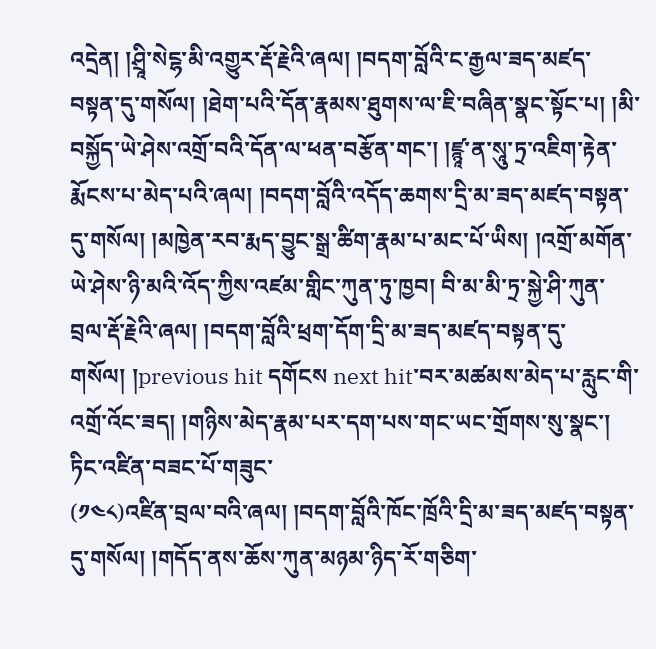འདྲེན། །ཤྲཱི་སེངྷ་མི་འགྱུར་རྡོ་རྗེའི་ཞལ། །བདག་བློའི་ང་རྒྱལ་ཟད་མཛད་བསྟན་དུ་གསོལ། །ཐེག་པའི་དོན་རྣམས་ཐུགས་ལ་ཇི་བཞིན་སྣང་སྟོང་པ། །མི་བསྐྱོད་ཡེ་ཤེས་འགྲོ་བའི་དོན་ལ་ཕན་བརྩོན་གང་། །ཛྙཱ་ན་སཱུ་ཏྲ་འཇིག་རྟེན་རྨོངས་པ་མེད་པའི་ཞལ། །བདག་བློའི་འདོད་ཆགས་དྲི་མ་ཟད་མཛད་བསྟན་དུ་གསོལ། །མཁྱེན་རབ་རྨད་བྱུང་སྒྲ་ཚིག་རྣམ་པ་མང་པོ་ཡིས། །འགྲོ་མགོན་ཡེ་ཤེས་ཉི་མའི་འོད་ཀྱིས་འཛམ་གླིང་ཀུན་ཏུ་ཁྱབ། བི་མ་མི་ཏྲ་སྐྱེ་ཤི་ཀུན་བྲལ་རྡོ་རྗེའི་ཞལ། །བདག་བློའི་ཕྲག་དོག་དྲི་མ་ཟད་མཛད་བསྟན་དུ་གསོལ། །previous hit དགོངས next hit་བར་མཚམས་མེད་པ་རླུང་གི་འགྲོ་འོང་ཟད། །གཉིས་མེད་རྣམ་པར་དག་པས་གང་ཡང་གྲོགས་སུ་སྣང་། ཏིང་འཛིན་བཟང་པོ་གཟུང་
(༡༤༨)འཛིན་བྲལ་བའི་ཞལ། །བདག་བློའི་ཁོང་ཁྲོའི་དྲི་མ་ཟད་མཛད་བསྟན་དུ་གསོལ། །གདོད་ནས་ཆོས་ཀུན་མཉམ་ཉིད་རོ་གཅིག་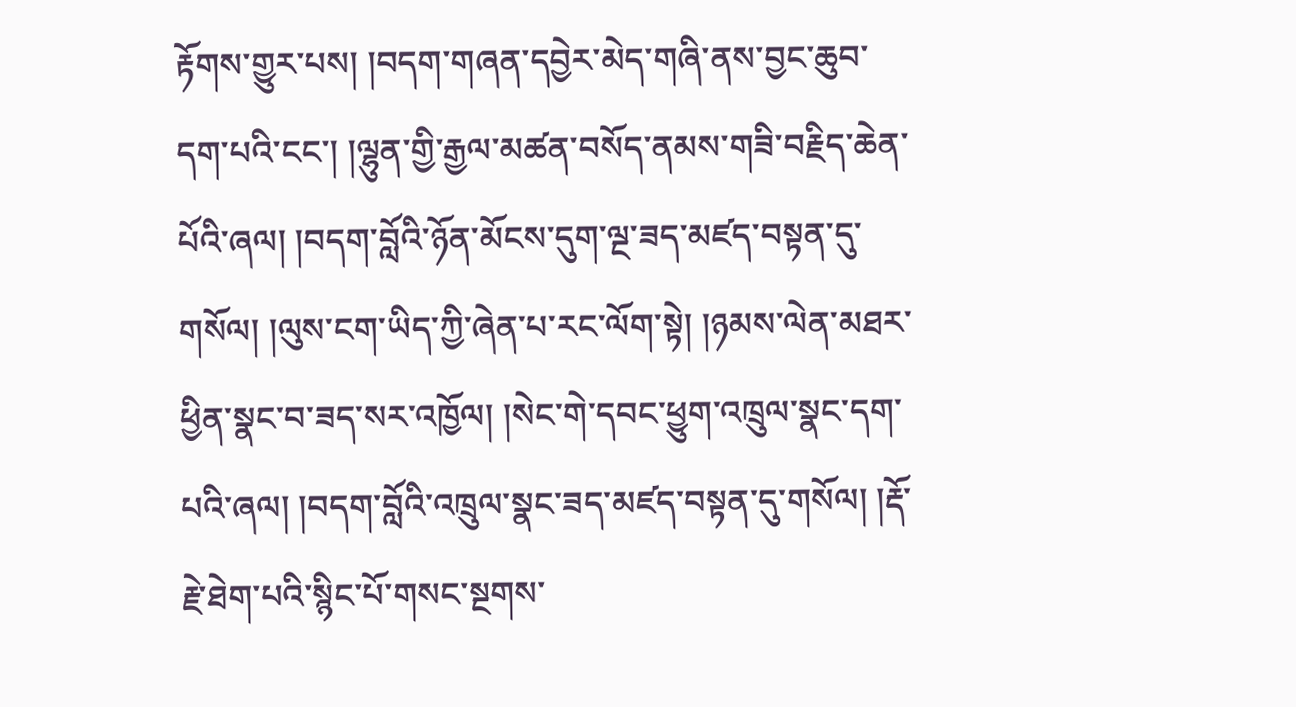རྟོགས་གྱུར་པས། །བདག་གཞན་དབྱེར་མེད་གཞི་ནས་བྱང་ཆུབ་དག་པའི་ངང་། །ལྷུན་གྱི་རྒྱལ་མཚན་བསོད་ནམས་གཟི་བརྗིད་ཆེན་པོའི་ཞལ། །བདག་བློའི་ཉོན་མོངས་དུག་ལྔ་ཟད་མཛད་བསྟན་དུ་གསོལ། །ལུས་ངག་ཡིད་ཀྱི་ཞེན་པ་རང་ལོག་སྟེ། །ཉམས་ལེན་མཐར་ཕྱིན་སྣང་བ་ཟད་སར་འཁྱོལ། །སེང་གེ་དབང་ཕྱུག་འཁྲུལ་སྣང་དག་པའི་ཞལ། །བདག་བློའི་འཁྲུལ་སྣང་ཟད་མཛད་བསྟན་དུ་གསོལ། །རྡོ་རྗེ་ཐེག་པའི་སྙིང་པོ་གསང་སྔགས་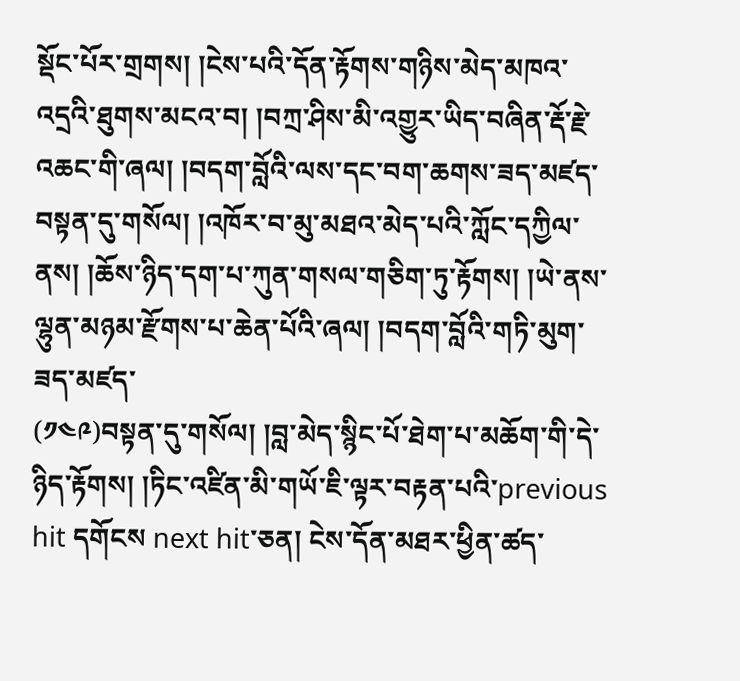སྡོང་པོར་གྲགས། །ངེས་པའི་དོན་རྟོགས་གཉིས་མེད་མཁའ་འདྲའི་ཐུགས་མངའ་བ། །བཀྲ་ཤིས་མི་འགྱུར་ཡིད་བཞིན་རྡོ་རྗེ་འཆང་གི་ཞལ། །བདག་བློའི་ལས་དང་བག་ཆགས་ཟད་མཛད་བསྟན་དུ་གསོལ། །འཁོར་བ་མུ་མཐའ་མེད་པའི་ཀློང་དཀྱིལ་ནས། །ཆོས་ཉིད་དག་པ་ཀུན་གསལ་གཅིག་ཏུ་རྟོགས། །ཡེ་ནས་ལྷུན་མཉམ་རྫོགས་པ་ཆེན་པོའི་ཞལ། །བདག་བློའི་གཏི་མུག་ཟད་མཛད་
(༡༤༩)བསྟན་དུ་གསོལ། །བླ་མེད་སྙིང་པོ་ཐེག་པ་མཆོག་གི་དེ་ཉིད་རྟོགས། །ཏིང་འཛིན་མི་གཡོ་ཇི་ལྟར་བརྟན་པའི་previous hit དགོངས next hit་ཅན། ངེས་དོན་མཐར་ཕྱིན་ཚད་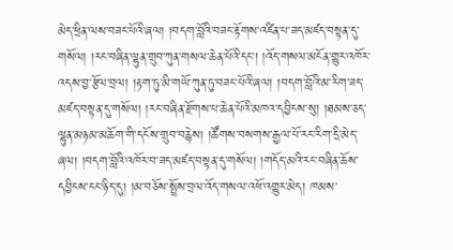མེད་ཕྲིན་ལས་བཟང་པོའི་ཞལ། །བདག་བློའི་བཟང་རྟོགས་འཛིན་པ་ཟད་མཛད་བསྟན་དུ་གསོལ། །རང་བཞིན་ལྷུན་གྲུབ་ཀུན་གསལ་ཆེན་པོའི་དང་། །འོད་གསལ་མངོན་གྱུར་འཁོར་འདས་བྱ་རྩོལ་བྲལ། །རྟག་ཏུ་མི་གཡོ་ཀུན་ཏུ་བཟང་པོའི་ཞལ། །བདག་བློའི་མ་རིག་ཟད་མཛད་བསྟན་དུ་གསོལ། །རང་བཞིན་རྫོགས་པ་ཆེན་པོའི་མཁའ་དབྱིངས་སུ། །ཐམས་ཅད་ལྷུན་མཉམ་མཆོག་གི་དངོས་གྲུབ་བརྙེས། །ཚོགས་བསགས་རྒྱལ་པོ་རང་རིག་དྲི་མེད་ཞལ། །བདག་བློའི་འཁོར་བ་ཟད་མཛད་བསྟན་དུ་གསོལ། །གདོད་མའི་རང་བཞིན་ཆོས་དབྱིངས་ངང་ཉིད་དུ། །མ་བཅོས་སྤྲོས་བྲལ་འོད་གསལ་འཕོ་འགྱུར་མེད། ཁམས་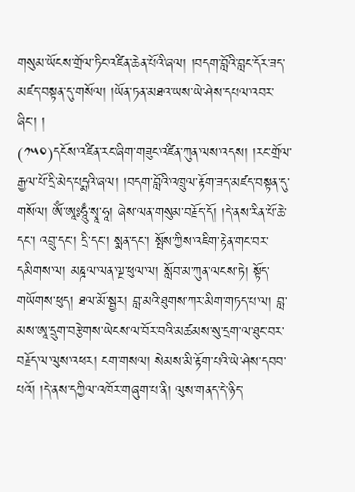གསུམ་ཡོངས་གྲོལ་ཏིང་འཛིན་ཆེན་པོའི་ཞལ། །བདག་བློའི་བླང་དོར་ཟད་མཛད་བསྟན་དུ་གསོལ། །ཡོན་ཏན་མཐའ་ཡས་ཡེ་ཤེས་དཔལ་འབར་ཞིང་། །
(༡༥༠)དངོས་འཛིན་རང་ཞིག་གཟུང་འཛིན་ཀུན་ལས་འདས། །རང་གྲོལ་རྒྱལ་པོ་དྲི་མེད་པདྨའི་ཞལ། །བདག་བློའི་འཁྲུལ་རྟོག་ཟད་མཛད་བསྟན་དུ་གསོལ། ཨོཾ་ཨཱཿཧཱུྃ་སྭཱ་ཧཱ། ཞེས་ལན་གསུམ་བརྗོད་དོ། །དེ་ནས་རིན་པོ་ཆེ་དང་། འབྲུ་དང་། དྲི་དང་། སྨན་དང་། སྤོས་ཀྱིས་འཇིག་རྟེན་གང་བར་དམིགས་ལ། མཎྜལ་ལན་ལྔ་ཕུལ་ལ། སློབ་མ་ཀུན་ལངས་ཏེ། སྟོད་གཡོགས་ཕུད། ཐལ་མོ་སྦྱར། བླ་མའི་ཐུགས་ཀར་མིག་གཏད་པ་ལ། བླ་མས་ཨཱ་དྲུག་བརྩེགས་ཡེངས་ལ་བོར་བའི་མཚམས་སུ་དྲག་ལ་ཐུང་བར་བརྗོད་ལ་ལུས་འཕར། ངག་གསལ། སེམས་མི་རྟོག་པའི་ཡེ་ཤེས་དབབ་པའོ། །དེ་ནས་དཀྱིལ་འཁོར་གཞུག་པ་ནི། ལུས་གནད་དེ་ཉིད་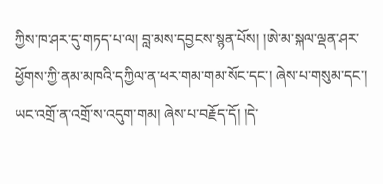ཀྱིས་ཁ་ཤར་དུ་གཏད་པ་ལ། བླ་མས་དབྱངས་སྙན་པོས། །ཨེ་མ་སྐལ་ལྡན་ཤར་ཕྱོགས་ཀྱི་ནམ་མཁའི་དཀྱིལ་ན་ཕར་གམ་གམ་སོང་དང་། ཞེས་པ་གསུམ་དང་། ཡང་འགྲོ་ན་འགྲོ་ས་འདུག་གམ། ཞེས་པ་བརྗོད་དོ། །དེ་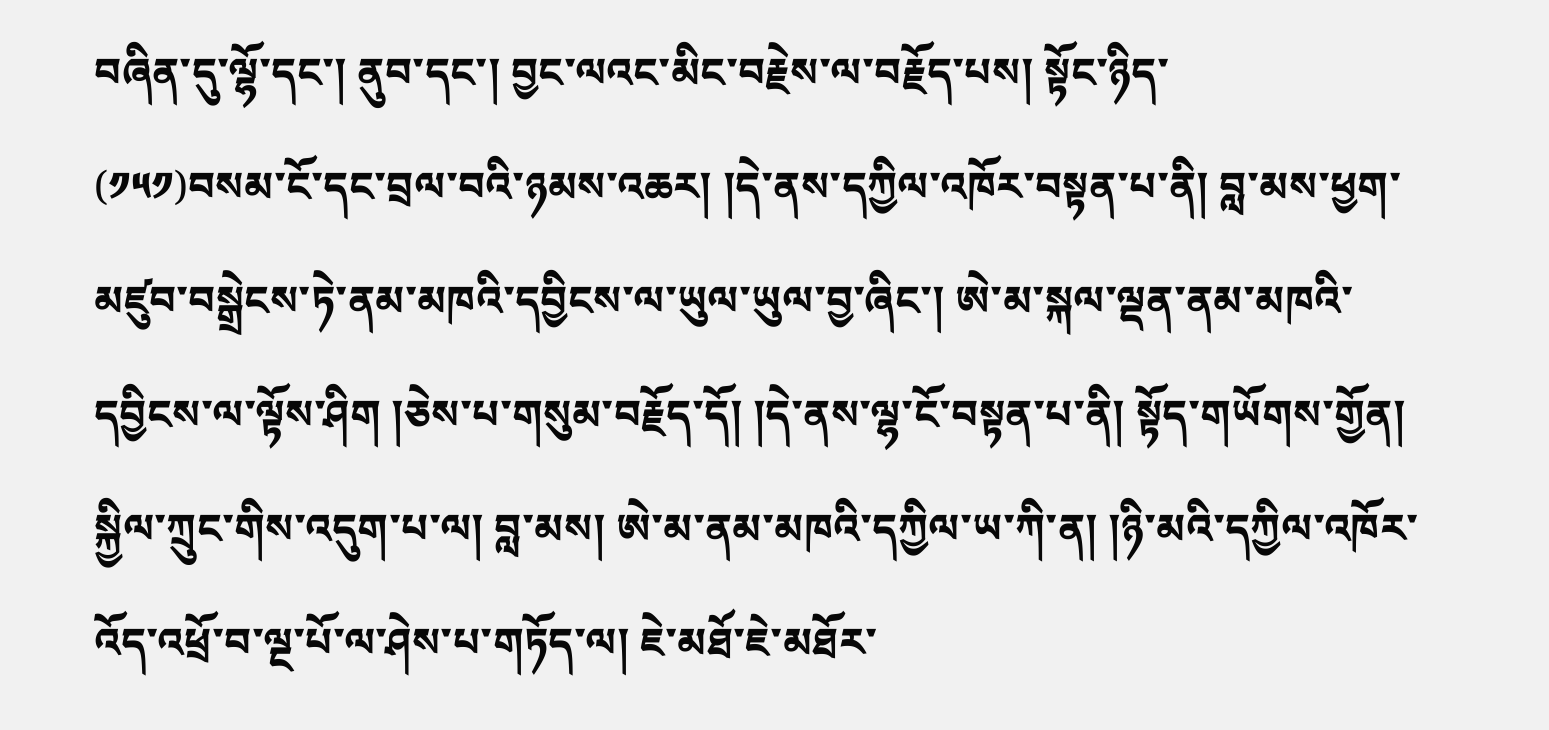བཞིན་དུ་ལྷོ་དང་། ནུབ་དང་། བྱང་ལའང་མིང་བརྗེས་ལ་བརྗོད་པས། སྟོང་ཉིད་
(༡༥༡)བསམ་ངོ་དང་བྲལ་བའི་ཉམས་འཆར། །དེ་ནས་དཀྱིལ་འཁོར་བསྟན་པ་ནི། བླ་མས་ཕྱག་མཛུབ་བསྒྲེངས་ཏེ་ནམ་མཁའི་དབྱིངས་ལ་ཡུལ་ཡུལ་བྱ་ཞིང་། ཨེ་མ་སྐལ་ལྡན་ནམ་མཁའི་དབྱིངས་ལ་ལྟོས་ཤིག །ཅེས་པ་གསུམ་བརྗོད་དོ། །དེ་ནས་ལྷ་ངོ་བསྟན་པ་ནི། སྟོད་གཡོགས་གྱོན། སྐྱིལ་ཀྲུང་གིས་འདུག་པ་ལ། བླ་མས། ཨེ་མ་ནམ་མཁའི་དཀྱིལ་ཡ་ཀི་ན། །ཉི་མའི་དཀྱིལ་འཁོར་འོད་འཕྲོ་བ་ལྔ་པོ་ལ་ཤེས་པ་གཏོད་ལ། ཇེ་མཐོ་ཇེ་མཐོར་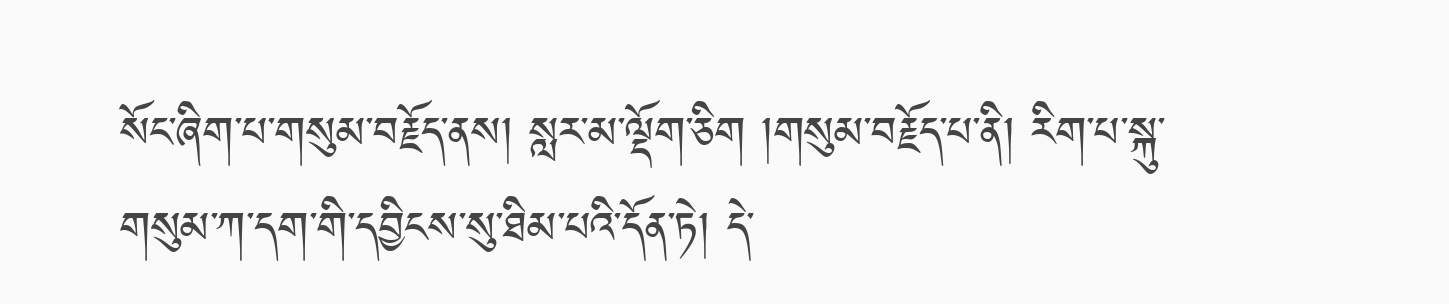སོང་ཞིག་པ་གསུམ་བརྗོད་ནས། སླར་མ་ལྡོག་ཅིག །གསུམ་བརྗོད་པ་ནི། རིག་པ་སྐུ་གསུམ་ཀ་དག་གི་དབྱིངས་སུ་ཐིམ་པའི་དོན་ཏེ། དེ་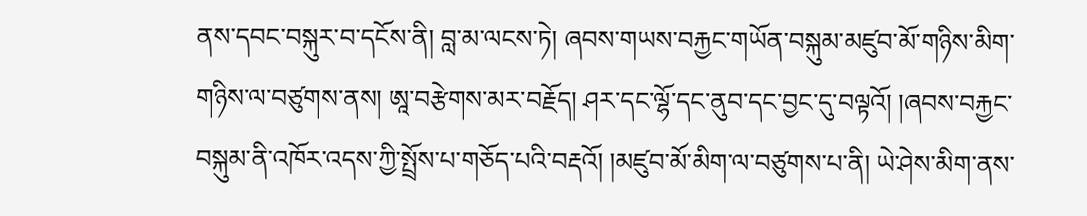ནས་དབང་བསྐུར་བ་དངོས་ནི། བླ་མ་ལངས་ཏེ། ཞབས་གཡས་བརྐྱང་གཡོན་བསྐུམ་མཛུབ་མོ་གཉིས་མིག་གཉིས་ལ་བཙུགས་ནས། ཨཱ་བརྩེགས་མར་བརྗོད། ཤར་དང་ལྷོ་དང་ནུབ་དང་བྱང་དུ་བལྟའོ། །ཞབས་བརྐྱང་བསྐུམ་ནི་འཁོར་འདས་ཀྱི་སྤྲོས་པ་གཅོད་པའི་བརྡའོ། །མཛུབ་མོ་མིག་ལ་བཙུགས་པ་ནི། ཡེ་ཤེས་མིག་ནས་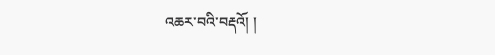འཆར་བའི་བརྡའོ། །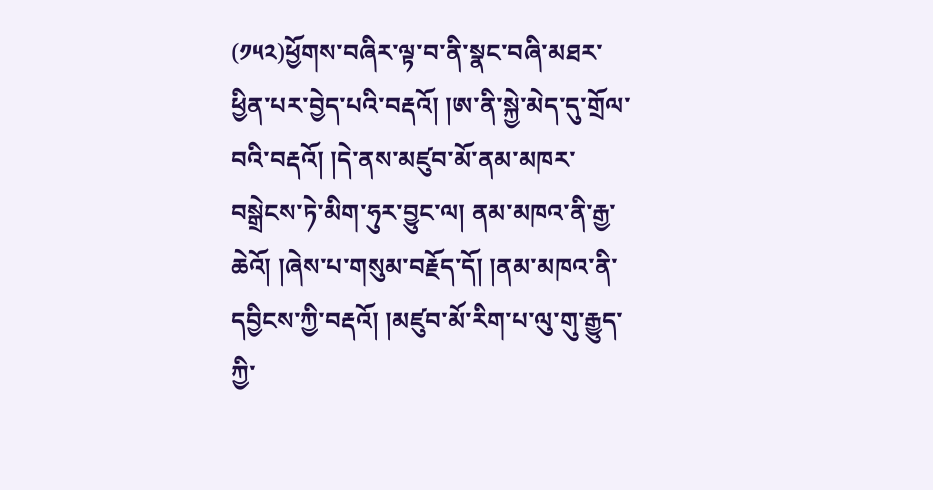(༡༥༢)ཕྱོགས་བཞིར་ལྟ་བ་ནི་སྣང་བཞི་མཐར་ཕྱིན་པར་བྱེད་པའི་བརྡའོ། །ཨ་ནི་སྐྱེ་མེད་དུ་གྲོལ་བའི་བརྡའོ། །དེ་ནས་མཛུབ་མོ་ནམ་མཁར་བསྒྲེངས་ཏེ་མིག་ཧུར་བྱུང་ལ། ནམ་མཁའ་ནི་རྒྱ་ཆེའོ། །ཞེས་པ་གསུམ་བརྗོད་དོ། །ནམ་མཁའ་ནི་དབྱིངས་ཀྱི་བརྡའོ། །མཛུབ་མོ་རིག་པ་ལུ་གུ་རྒྱུད་ཀྱི་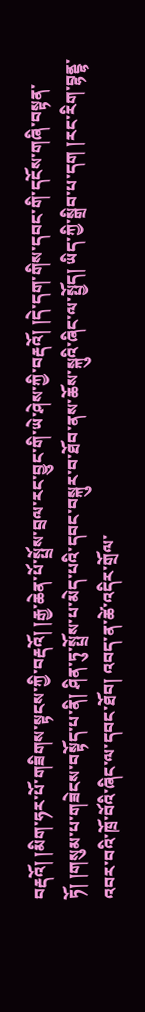བརྡའོ། །མིག་ཧར་པོ་གཟིགས་སྟངས་ཀྱི་བརྡའོ། །རྒྱ་ཆེན་པོ་སྤྲོས་བྲལ་རང་བྱུང་གི་ཡེ་ཤེས་ཀྱི་བརྡའོ། །དེ་དག་གིས་དབང་གི་དངོས་གཞི་བསྟན་ཏོ། །གསུམ་པ་གཟེངས་བསྟོད་པ་ནི། ཤིན་ཏུ་སྤྲོས་པ་མེད་པའི་དབང་བསྐུར་བ་ཐོབ་ནས་ཆོས་སྐུའི་ཞིང་ལ་སྤྱོད། ཡིད་ཀྱི་སྒྲིབ་པ་དག །རང་རིག་བྷནྡྷ་འབར་བའི་ཁྲོ་བོའི་ཞིང་ལ་དབང་ཐོབ། འབད་ན་ཚེ་འདིར་གྲོལ་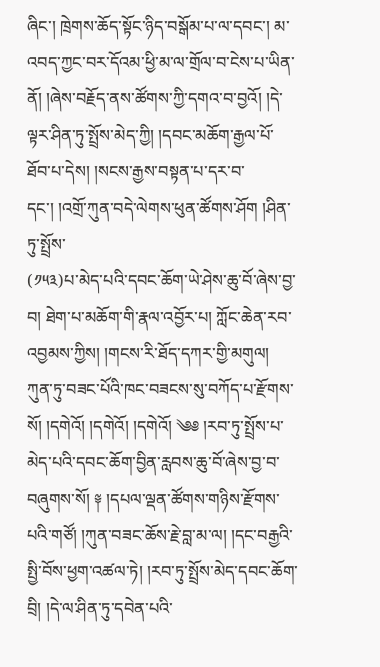ཞིང་། ཁྲེགས་ཆོད་སྟོང་ཉིད་བསྒོམ་པ་ལ་དབང་། མ་འབད་ཀྱང་བར་དོའམ་ཕྱི་མ་ལ་གྲོལ་བ་ངེས་པ་ཡིན་ནོ། །ཞེས་བརྗོད་ནས་ཚོགས་ཀྱི་དགའ་བ་བྱའོ། །དེ་ལྟར་ཤིན་ཏུ་སྤྲོས་མེད་ཀྱི། །དབང་མཆོག་རྒྱལ་པོ་ཐོབ་པ་དེས། །སངས་རྒྱས་བསྟན་པ་དར་བ་དང་། །འགྲོ་ཀུན་བདེ་ལེགས་ཕུན་ཚོགས་ཤོག །ཤིན་ཏུ་སྤྲོས་
(༡༥༣)པ་མེད་པའི་དབང་ཆོག་ཡེ་ཤེས་ཆུ་བོ་ཞེས་བྱ་བ། ཐེག་པ་མཆོག་གི་རྣལ་འབྱོར་པ། ཀློང་ཆེན་རབ་འབྱམས་ཀྱིས། །གངས་རི་ཐོད་དཀར་གྱི་མགུལ། ཀུན་ཏུ་བཟང་པོའི་ཁང་བཟངས་སུ་བཀོད་པ་རྫོགས་སོ། །དགེའོ། །དགེའོ། །དགེའོ། ༄༅ །རབ་ཏུ་སྤྲོས་པ་མེད་པའི་དབང་ཆོག་བྱིན་རླབས་ཆུ་བོ་ཞེས་བྱ་བ་བཞུགས་སོ། ༈ །དཔལ་ལྡན་ཚོགས་གཉིས་རྫོགས་པའི་གཙོ། །ཀུན་བཟང་ཆོས་རྗེ་བླ་མ་ལ། །དང་བརྒྱའི་སྤྱི་བོས་ཕྱག་འཚལ་ཏེ། །རབ་ཏུ་སྤྲོས་མེད་དབང་ཆོག་བྲི། །དེ་ལ་ཤིན་ཏུ་དབེན་པའི་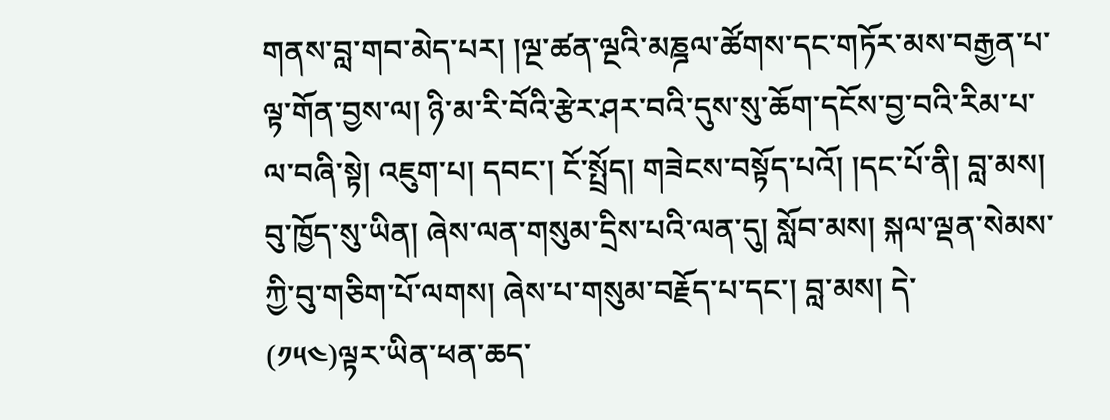གནས་བླ་གབ་མེད་པར། །ལྔ་ཚན་ལྔའི་མཎྜལ་ཚོགས་དང་གཏོར་མས་བརྒྱན་པ་ལྟ་གོན་བྱས་ལ། ཉི་མ་རི་བོའི་རྩེར་ཤར་བའི་དུས་སུ་ཆོག་དངོས་བྱ་བའི་རིམ་པ་ལ་བཞི་སྟེ། འཇུག་པ། དབང་། ངོ་སྤྲོད། གཟེངས་བསྟོད་པའོ། །དང་པོ་ནི། བླ་མས། བུ་ཁྱོད་སུ་ཡིན། ཞེས་ལན་གསུམ་དྲིས་པའི་ལན་དུ། སློབ་མས། སྐལ་ལྡན་སེམས་ཀྱི་བུ་གཅིག་པོ་ལགས། ཞེས་པ་གསུམ་བརྗོད་པ་དང་། བླ་མས། དེ་
(༡༥༤)ལྟར་ཡིན་ཕན་ཆད་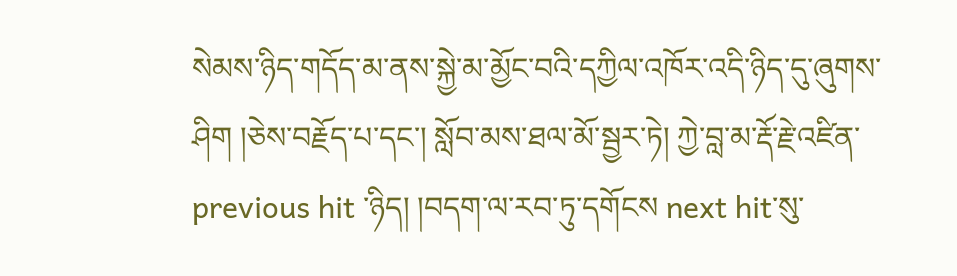སེམས་ཉིད་གདོད་མ་ནས་སྐྱེ་མ་མྱོང་བའི་དཀྱིལ་འཁོར་འདི་ཉིད་དུ་ཞུགས་ཤིག །ཅེས་བརྗོད་པ་དང་། སློབ་མས་ཐལ་མོ་སྦྱར་ཏེ། ཀྱེ་བླ་མ་རྡོ་རྗེ་འཛིན་previous hit ་ཉིད། །བདག་ལ་རབ་ཏུ་དགོངས next hit་སུ་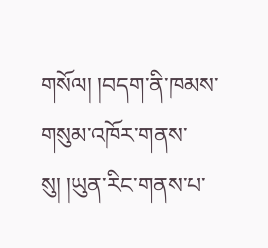གསོལ། །བདག་ནི་ཁམས་གསུམ་འཁོར་གནས་སུ། །ཡུན་རིང་གནས་པ་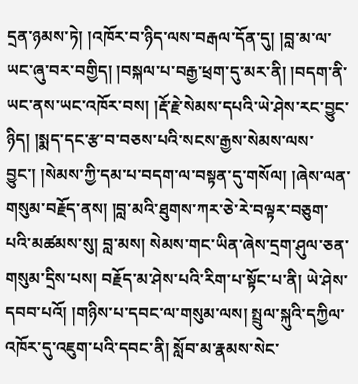དྲན་ཉམས་ཏེ། །འཁོར་བ་ཉིད་ལས་བརྒལ་དོན་དུ། །བླ་མ་ལ་ཡང་ཞུ་བར་བགྱིད། །བསྐལ་པ་བརྒྱ་ཕྲག་དུ་མར་ནི། །བདག་ནི་ཡང་ནས་ཡང་འཁོར་བས། །རྡོ་རྗེ་སེམས་དཔའི་ཡེ་ཤེས་རང་བྱུང་ཉིད། །སྨད་དང་རྩ་བ་བཅས་པའི་སངས་རྒྱས་སེམས་ལས་བྱུང་། །སེམས་ཀྱི་དམ་པ་བདག་ལ་བསྟན་དུ་གསོལ། །ཞེས་ལན་གསུམ་བརྗོད་ནས། །བླ་མའི་ཐུགས་ཀར་ཅེ་རེ་བལྟར་བཅུག་པའི་མཚམས་སུ། བླ་མས། སེམས་གང་ཡིན་ཞེས་དྲག་ཤུལ་ཅན་གསུམ་དྲིས་པས། བརྗོད་མ་ཤེས་པའི་རིག་པ་སྟོང་པ་ནི། ཡེ་ཤེས་དབབ་པའོ། །གཉིས་པ་དབང་ལ་གསུམ་ལས། སྤྲུལ་སྐུའི་དཀྱིལ་འཁོར་དུ་འཇུག་པའི་དབང་ནི། སློབ་མ་རྣམས་སེང་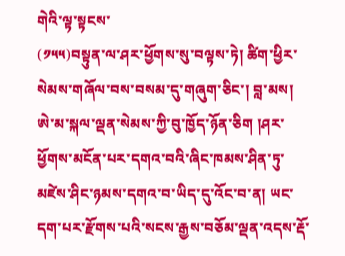གེའི་ལྟ་སྟངས་
(༡༥༥)བསྟུན་ལ་ཤར་ཕྱོགས་སུ་བལྟས་ཏེ། ཚིག་ཕྱིར་སེམས་གཞོལ་བས་བསམ་དུ་གཞུག་ཅིང་། བླ་མས། ཨེ་མ་སྐལ་ལྡན་སེམས་ཀྱི་བུ་ཁྱོད་ཉོན་ཅིག །ཤར་ཕྱོགས་མངོན་པར་དགའ་བའི་ཞིང་ཁམས་ཤིན་ཏུ་མཛེས་ཤིང་ཉམས་དགའ་བ་ཡིད་དུ་འོང་བ་ན། ཡང་དག་པར་རྫོགས་པའི་སངས་རྒྱས་བཅོམ་ལྡན་འདས་རྡོ་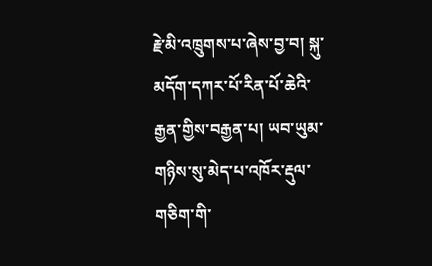རྗེ་མི་འཁྲུགས་པ་ཞེས་བྱ་བ། སྐུ་མདོག་དཀར་པོ་རིན་པོ་ཆེའི་རྒྱན་གྱིས་བརྒྱན་པ། ཡབ་ཡུམ་གཉིས་སུ་མེད་པ་འཁོར་རྡུལ་གཅིག་གི་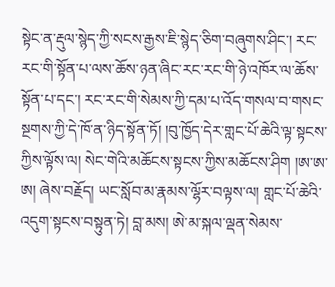སྟེང་ན་རྡུལ་སྙེད་ཀྱི་སངས་རྒྱས་ཇི་སྙེད་ཅིག་བཞུགས་ཤིང་། རང་རང་གི་སྟོན་པ་ལས་ཆོས་ཉན་ཞིང་རང་རང་གི་ཉེ་འཁོར་ལ་ཆོས་སྟོན་པ་དང་། རང་རང་གི་སེམས་ཀྱི་དམ་པ་འོད་གསལ་བ་གསང་སྔགས་ཀྱི་དེ་ཁོ་ན་ཉིད་སྟོན་ཏོ། །བུ་ཁྱོད་དེར་གླང་པོ་ཆེའི་ལྟ་སྟངས་ཀྱིས་ལྟོས་ལ། སེང་གེའི་མཆོངས་སྟངས་ཀྱིས་མཆོངས་ཤིག །ཨ་ཨ་ཨ། ཞེས་བརྗོད། ཡང་སློབ་མ་རྣམས་ལྷོར་བལྟས་ལ། གླང་པོ་ཆེའི་འདུག་སྟངས་བསྟུན་ཏེ། བླ་མས། ཨེ་མ་སྐལ་ལྡན་སེམས་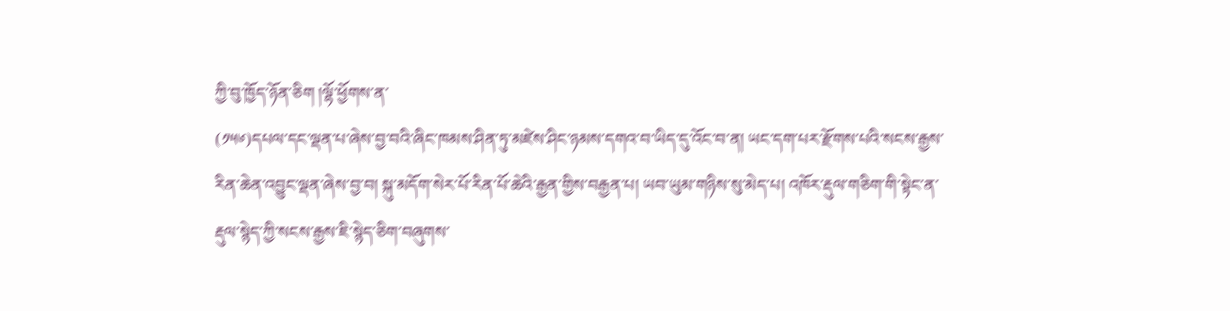ཀྱི་བུ་ཁྱོད་ཉོན་ཅིག །ལྷོ་ཕྱོགས་ན་
(༡༥༦)དཔལ་དང་ལྡན་པ་ཞེས་བྱ་བའི་ཞིང་ཁམས་ཤིན་ཏུ་མཛེས་ཤིང་ཉམས་དགའ་བ་ཡིད་དུ་འོང་བ་ན། ཡང་དག་པར་རྫོགས་པའི་སངས་རྒྱས་རིན་ཆེན་འབྱུང་ལྡན་ཞེས་བྱ་བ། སྐུ་མདོག་སེར་པོ་རིན་པོ་ཆེའི་རྒྱན་གྱིས་བརྒྱན་པ། ཡབ་ཡུམ་གཉིས་སུ་མེད་པ། འཁོར་རྡུལ་གཅིག་གི་སྟེང་ན་རྡུལ་སྙེད་ཀྱི་སངས་རྒྱས་ཇི་སྙེད་ཅིག་བཞུགས་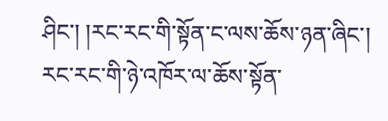ཤིང་། །རང་རང་གི་སྟོན་ང་ལས་ཆོས་ཉན་ཞིང་། རང་རང་གི་ཉེ་འཁོར་ལ་ཆོས་སྟོན་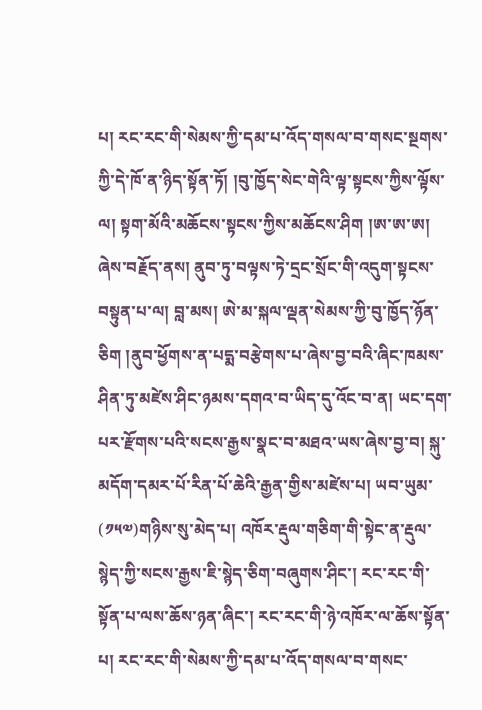པ། རང་རང་གི་སེམས་ཀྱི་དམ་པ་འོད་གསལ་བ་གསང་སྔགས་ཀྱི་དེ་ཁོ་ན་ཉིད་སྟོན་ཏོ། །བུ་ཁྱོད་སེང་གེའི་ལྟ་སྟངས་ཀྱིས་ལྟོས་ལ། སྟག་མོའི་མཆོངས་སྟངས་ཀྱིས་མཆོངས་ཤིག །ཨ་ཨ་ཨ། ཞེས་བརྗོད་ནས། ནུབ་ཏུ་བལྟས་ཏེ་དྲང་སྲོང་གི་འདུག་སྟངས་བསྟུན་པ་ལ། བླ་མས། ཨེ་མ་སྐལ་ལྡན་སེམས་ཀྱི་བུ་ཁྱོད་ཉོན་ཅིག །ནུབ་ཕྱོགས་ན་པདྨ་བརྩེགས་པ་ཞེས་བྱ་བའི་ཞིང་ཁམས་ཤིན་ཏུ་མཛེས་ཤིང་ཉམས་དགའ་བ་ཡིད་དུ་འོང་བ་ན། ཡང་དག་པར་རྫོགས་པའི་སངས་རྒྱས་སྣང་བ་མཐའ་ཡས་ཞེས་བྱ་བ། སྐུ་མདོག་དམར་པོ་རིན་པོ་ཆེའི་རྒྱན་གྱིས་མཛེས་པ། ཡབ་ཡུམ་
(༡༥༧)གཉིས་སུ་མེད་པ། འཁོར་རྡུལ་གཅིག་གི་སྟེང་ན་རྡུལ་སྙེད་ཀྱི་སངས་རྒྱས་ཇི་སྙེད་ཅིག་བཞུགས་ཤིང་། རང་རང་གི་སྟོན་པ་ལས་ཆོས་ཉན་ཞིང་། རང་རང་གི་ཉེ་འཁོར་ལ་ཆོས་སྟོན་པ། རང་རང་གི་སེམས་ཀྱི་དམ་པ་འོད་གསལ་བ་གསང་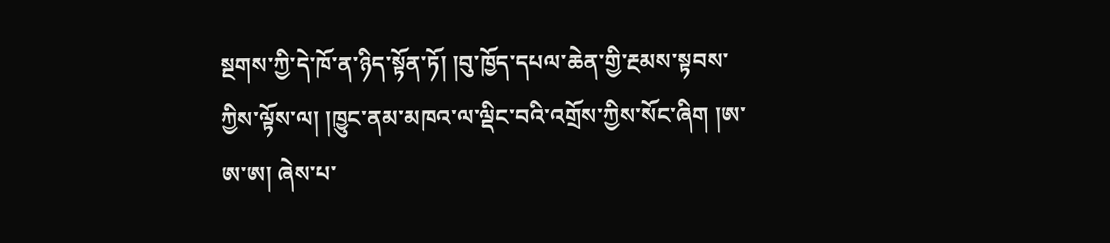སྔགས་ཀྱི་དེ་ཁོ་ན་ཉིད་སྟོན་ཏོ། །བུ་ཁྱོད་དཔལ་ཆེན་གྱི་རྔམས་སྟབས་ཀྱིས་ལྟོས་ལ། །ཁྱུང་ནམ་མཁའ་ལ་ལྡིང་བའི་འགྲོས་ཀྱིས་སོང་ཞིག །ཨ་ཨ་ཨ། ཞེས་པ་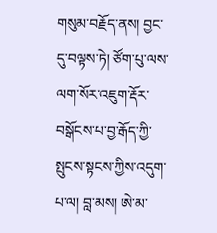གསུམ་བརྗོད་ནས། བྱང་དུ་བལྟས་ཏེ། ཙོག་པུ་ལས་ལག་སོར་འཇུག་རྡོར་བསྒོངས་པ་བྱ་རྒོད་ཀྱི་སྤུངས་སྟངས་ཀྱིས་འདུག་པ་ལ། བླ་མས། ཨེ་མ་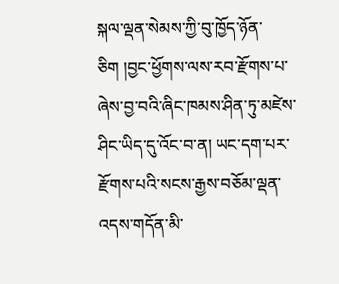སྐལ་ལྡན་སེམས་ཀྱི་བུ་ཁྱོད་ཉོན་ཅིག །བྱང་ཕྱོགས་ལས་རབ་རྫོགས་པ་ཞེས་བྱ་བའི་ཞིང་ཁམས་ཤིན་ཏུ་མཛེས་ཤིང་ཡིད་དུ་འོང་བ་ན། ཡང་དག་པར་རྫོགས་པའི་སངས་རྒྱས་བཅོམ་ལྡན་འདས་གདོན་མི་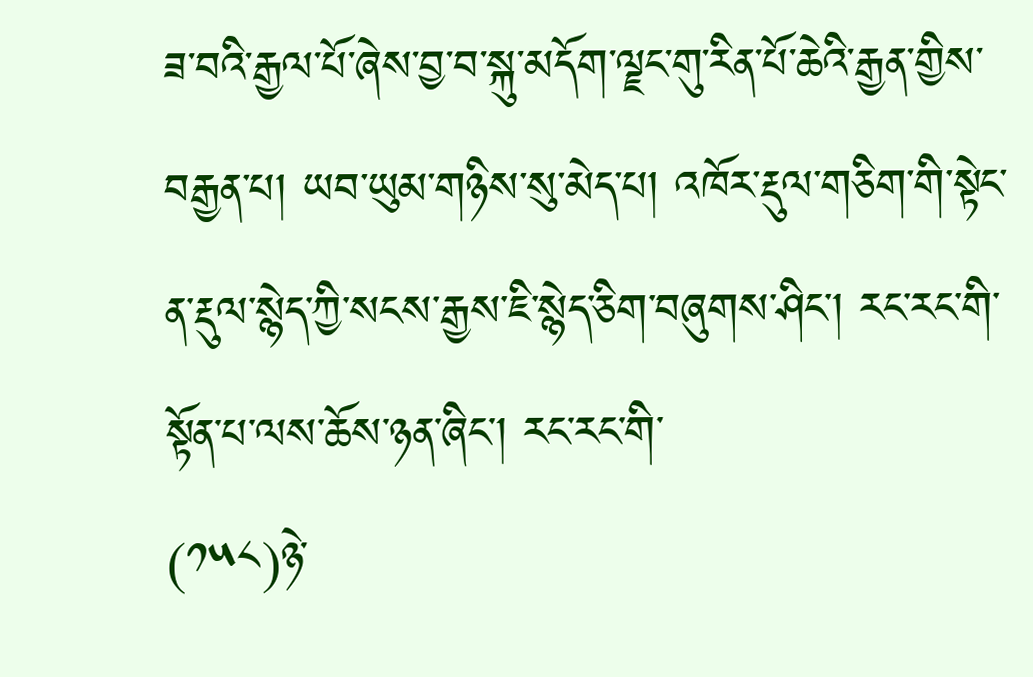ཟ་བའི་རྒྱལ་པོ་ཞེས་བྱ་བ་སྐུ་མདོག་ལྗང་གུ་རིན་པོ་ཆེའི་རྒྱན་གྱིས་བརྒྱན་པ། ཡབ་ཡུམ་གཉིས་སུ་མེད་པ། འཁོར་རྡུལ་གཅིག་གི་སྟེང་ན་རྡུལ་སྙེད་ཀྱི་སངས་རྒྱས་ཇི་སྙེད་ཅིག་བཞུགས་ཤིང་། རང་རང་གི་སྟོན་པ་ལས་ཆོས་ཉན་ཞིང་། རང་རང་གི་
(༡༥༨)ཉེ་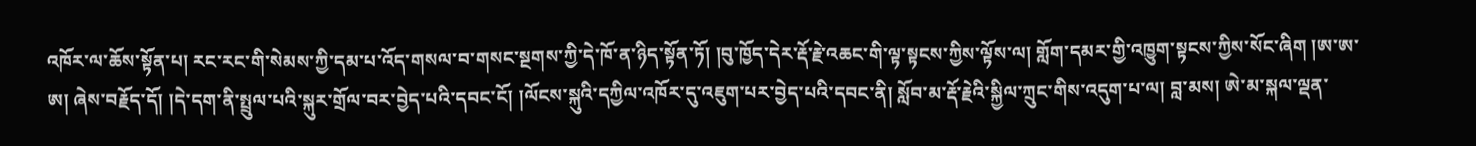འཁོར་ལ་ཆོས་སྟོན་པ། རང་རང་གི་སེམས་ཀྱི་དམ་པ་འོད་གསལ་བ་གསང་སྔགས་ཀྱི་དེ་ཁོ་ན་ཉིད་སྟོན་ཏོ། །བུ་ཁྱོད་དེར་རྡོ་རྗེ་འཆང་གི་ལྟ་སྟངས་ཀྱིས་ལྟོས་ལ། གློག་དམར་གྱི་འཁྱུག་སྟངས་ཀྱིས་སོང་ཞིག །ཨ་ཨ་ཨ། ཞེས་བརྗོད་དོ། །དེ་དག་ནི་སྤྲུལ་པའི་སྐུར་གྲོལ་བར་བྱེད་པའི་དབང་ངོ། །ལོངས་སྐུའི་དཀྱིལ་འཁོར་དུ་འཇུག་པར་བྱེད་པའི་དབང་ནི། སློབ་མ་རྡོ་རྗེའི་སྐྱིལ་ཀྲུང་གིས་འདུག་པ་ལ། བླ་མས། ཨེ་མ་སྐལ་ལྡན་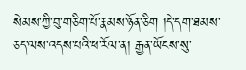སེམས་ཀྱི་བུ་གཅིག་པོ་རྣམས་ཉོན་ཅིག །དེ་དག་ཐམས་ཅད་ལས་འདས་པའི་ཕ་རོལ་ན། རྒྱན་ཡོངས་སུ་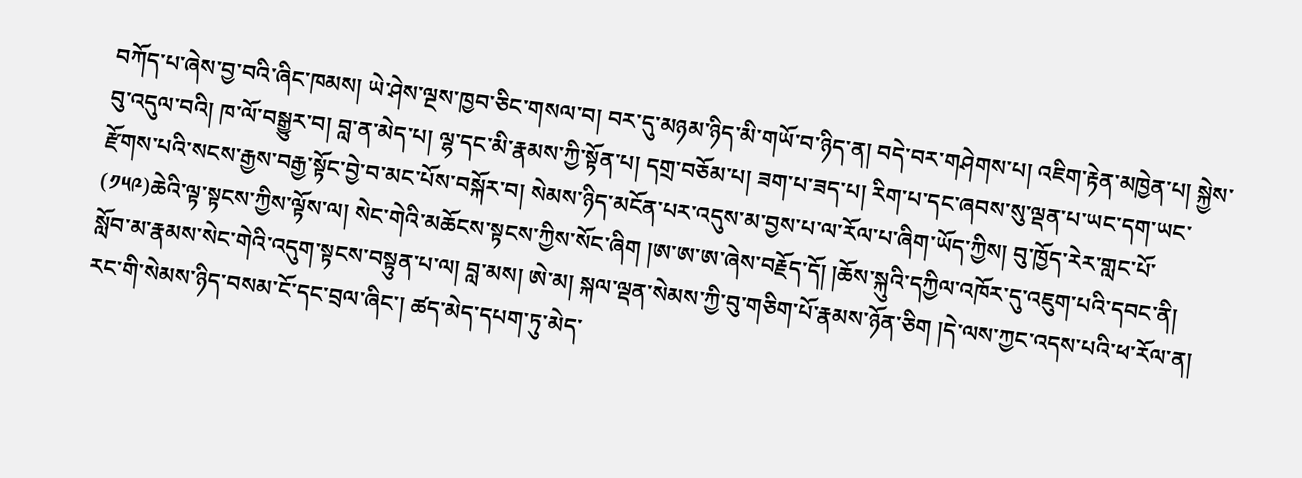བཀོད་པ་ཞེས་བྱ་བའི་ཞིང་ཁམས། ཡེ་ཤེས་ལྔས་ཁྱབ་ཅིང་གསལ་བ། བར་དུ་མཉམ་ཉིད་མི་གཡོ་བ་ཉིད་ན། བདེ་བར་གཤེགས་པ། འཇིག་རྟེན་མཁྱེན་པ། སྐྱེས་བུ་འདུལ་བའི། ཁ་ལོ་བསྒྱུར་བ། བླ་ན་མེད་པ། ལྷ་དང་མི་རྣམས་ཀྱི་སྟོན་པ། དགྲ་བཅོམ་པ། ཟག་པ་ཟད་པ། རིག་པ་དང་ཞབས་སུ་ལྡན་པ་ཡང་དག་ཡང་རྫོགས་པའི་སངས་རྒྱས་བརྒྱ་སྟོང་བྱེ་བ་མང་པོས་བསྐོར་བ། སེམས་ཉིད་མངོན་པར་འདུས་མ་བྱས་པ་ལ་རོལ་པ་ཞིག་ཡོད་ཀྱིས། བུ་ཁྱོད་རེར་གླང་པོ་
(༡༥༩)ཆེའི་ལྟ་སྟངས་ཀྱིས་ལྟོས་ལ། སེང་གེའི་མཆོངས་སྟངས་ཀྱིས་སོང་ཞིག །ཨ་ཨ་ཨ་ཞེས་བརྗོད་དོ། །ཆོས་སྐུའི་དཀྱིལ་འཁོར་དུ་འཇུག་པའི་དབང་ནི། སློབ་མ་རྣམས་སེང་གེའི་འདུག་སྟངས་བསྟུན་པ་ལ། བླ་མས། ཨེ་མ། སྐལ་ལྡན་སེམས་ཀྱི་བུ་གཅིག་པོ་རྣམས་ཉོན་ཅིག །དེ་ལས་ཀྱང་འདས་པའི་ཕ་རོལ་ན། རང་གི་སེམས་ཉིད་བསམ་ངོ་དང་བྲལ་ཞིང་། ཚད་མེད་དཔག་ཏུ་མེད་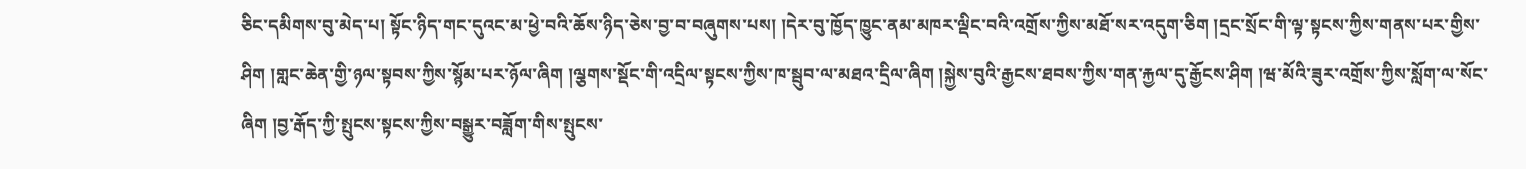ཅིང་དམིགས་བུ་མེད་པ། སྟོང་ཉིད་གང་དུའང་མ་ཕྱེ་བའི་ཆོས་ཉིད་ཅེས་བྱ་བ་བཞུགས་པས། །དེར་བུ་ཁྱོད་ཁྱུང་ནམ་མཁར་ལྡིང་བའི་འགྲོས་ཀྱིས་མཐོ་སར་འདུག་ཅིག །དྲང་སྲོང་གི་ལྟ་སྟངས་ཀྱིས་གནས་པར་གྱིས་ཤིག །གླང་ཆེན་གྱི་ཉལ་སྟབས་ཀྱིས་སྙོམ་པར་ཉོལ་ཞིག །ལྕགས་སྡོང་གི་འདྲིལ་སྟངས་ཀྱིས་ཁ་སྦུབ་ལ་མཐའ་དྲིལ་ཞིག །སྐྱེས་བུའི་རྒྱངས་ཐབས་ཀྱིས་གན་རྐྱལ་དུ་རྒྱོངས་ཤིག །ཝ་མོའི་ཟུར་འགྲོས་ཀྱིས་སློག་ལ་སོང་ཞིག །བྱ་རྒོད་ཀྱི་སྤུངས་སྟངས་ཀྱིས་བསྒྱུར་བཟློག་གིས་སྤུངས་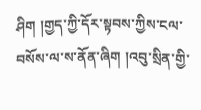ཤིག །གྱད་ཀྱི་དོར་སྟབས་ཀྱིས་ངལ་བསོས་ལ་ས་ནོན་ཞིག །འབུ་སྲིན་གྱི་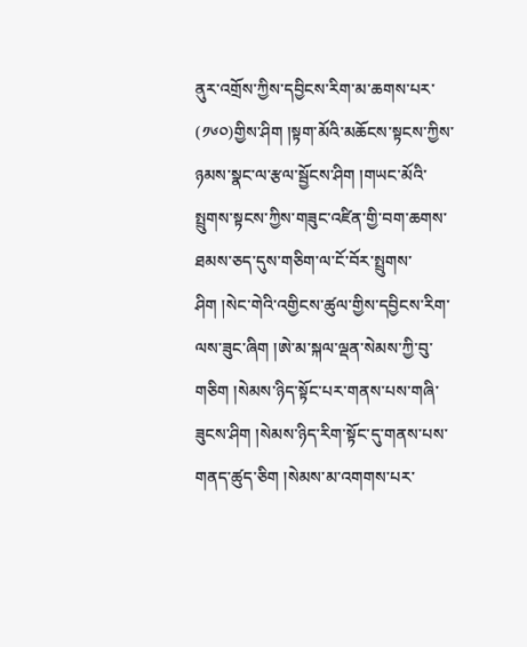ནུར་འགྲོས་ཀྱིས་དབྱིངས་རིག་མ་ཆགས་པར་
(༡༦༠)གྱིས་ཤིག །སྟག་མོའི་མཆོངས་སྟངས་ཀྱིས་ཉམས་སྣང་ལ་རྩལ་སྦྱོངས་ཤིག །གཡང་མོའི་སྤྲུགས་སྟངས་ཀྱིས་གཟུང་འཛིན་གྱི་བག་ཆགས་ཐམས་ཅད་དུས་གཅིག་ལ་ངོ་བོར་སྤྲུགས་ཤིག །སེང་གེའི་འགྱིངས་ཚུལ་གྱིས་དབྱིངས་རིག་ལས་ཟུང་ཞིག །ཨེ་མ་སྐལ་ལྡན་སེམས་ཀྱི་བུ་གཅིག །སེམས་ཉིད་སྟོང་པར་གནས་པས་གཞི་ཟུངས་ཤིག །སེམས་ཉིད་རིག་སྟོང་དུ་གནས་པས་གནད་ཚུད་ཅིག །སེམས་མ་འགགས་པར་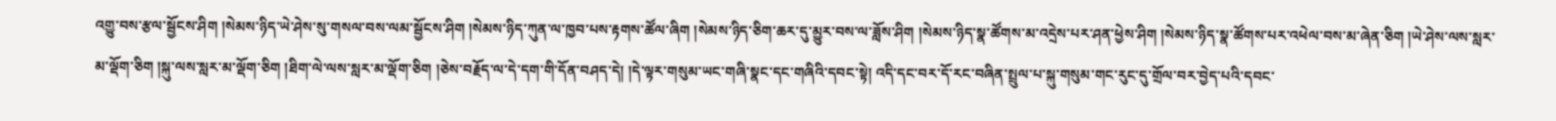འགྱུ་བས་རྩལ་སྦྱོངས་ཤིག །སེམས་ཉིད་ཡེ་ཤེས་སུ་གསལ་བས་ལམ་སྦྱོངས་ཤིག །སེམས་ཉིད་ཀུན་ལ་ཁྱབ་པས་རྟགས་ཚོལ་ཞིག །སེམས་ཉིད་ཅིག་ཆར་དུ་མྱུར་བས་ལ་ཟློས་ཤིག །སེམས་ཉིད་སྣ་ཚོགས་མ་འདྲེས་པར་ཤན་ཕྱེས་ཤིག །སེམས་ཉིད་སྣ་ཚོགས་པར་འཕེལ་བས་མ་ཞེན་ཅིག །ཡེ་ཤེས་ལས་སླར་མ་ལྡོག་ཅིག །སྐུ་ལས་སླར་མ་ལྡོག་ཅིག །ཐིག་ལེ་ལས་སླར་མ་ལྡོག་ཅིག །ཅེས་བརྗོད་ལ་དེ་དག་གི་དོན་བཤད་དེ། །དེ་ལྟར་གསུམ་ཡང་གཞི་སྣང་དང་གཞིའི་དབང་སྟེ། འདི་དང་བར་དོ་རང་བཞིན་སྤྲུལ་པ་སྐུ་གསུམ་གང་རུང་དུ་གྲོལ་བར་བྱེད་པའི་དབང་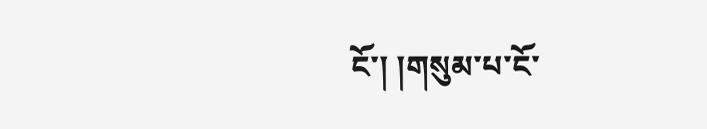ངོ་། །གསུམ་པ་ངོ་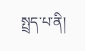སྤྲད་པ་ནི།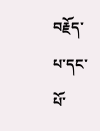བརྗོད་པ་དང་པོ་